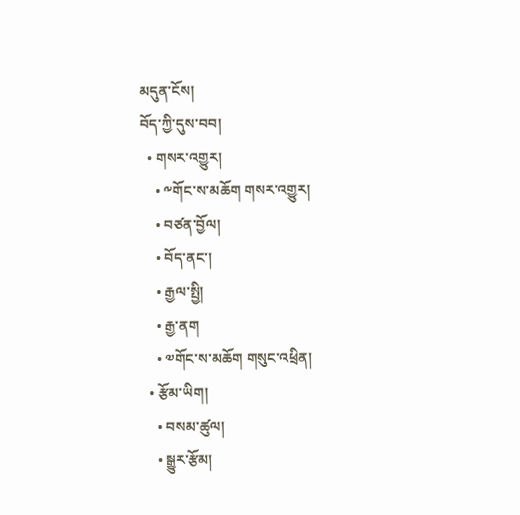མདུན་ངོས།
བོད་ཀྱི་དུས་བབ།
  • གསར་འགྱུར།
    • ༸གོང་ས་མཆོག གསར་འགྱུར།
    • བཙན་བྱོལ།
    • བོད་ནང་།
    • རྒྱལ་སྤྱི།
    • རྒྱ་ནག
    • ༧གོང་ས་མཆོག གསུང་འཕྲིན།
  • རྩོམ་ཡིག།
    • བསམ་ཚུལ།
    • སྒྱུར་རྩོམ།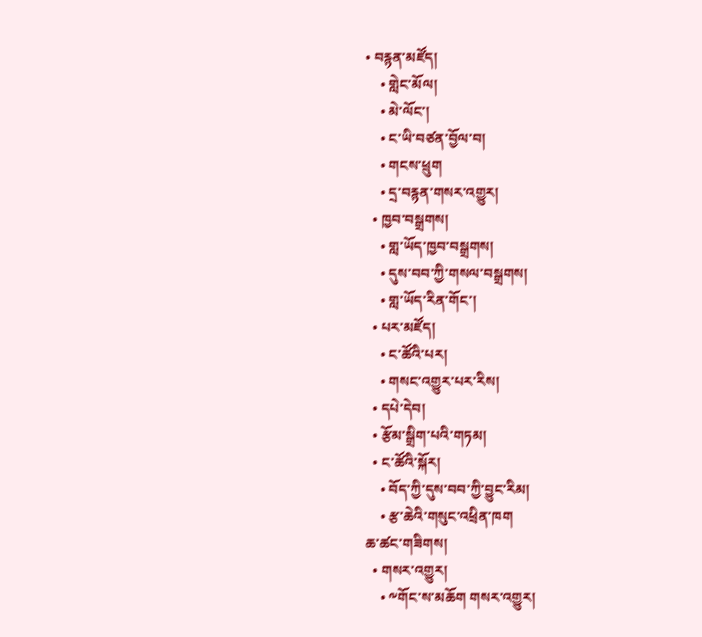• བརྙན་མཛོད།
    • གླེང་མོལ།
    • མེ་ལོང་།
    • ང་ཡི་བཙན་བྱོལ་བ།
    • གངས་ཕྲུག
    • དྲ་བརྙན་གསར་འགྱུར།
  • ཁྱབ་བསྒྲགས།
    • གླ་ཡོད་ཁྱབ་བསྒྲགས།
    • དུས་བབ་ཀྱི་གསལ་བསྒྲགས།
    • གླ་ཡོད་རིན་གོང་།
  • པར་མཛོད།
    • ང་ཚོའི་པར།
    • གསང་འགྱུར་པར་རིས།
  • དཔེ་དེབ།
  • རྩོམ་སྒྲིག་པའི་གཏམ།
  • ང་ཚོའི་སྐོར།
    • བོད་ཀྱི་དུས་བབ་ཀྱི་བྱུང་རིམ།
    • རྩ་ཆེའི་གསུང་འཕྲིན་ཁག
ཆ་ཚང་གཟིགས།
  • གསར་འགྱུར།
    • ༸གོང་ས་མཆོག གསར་འགྱུར།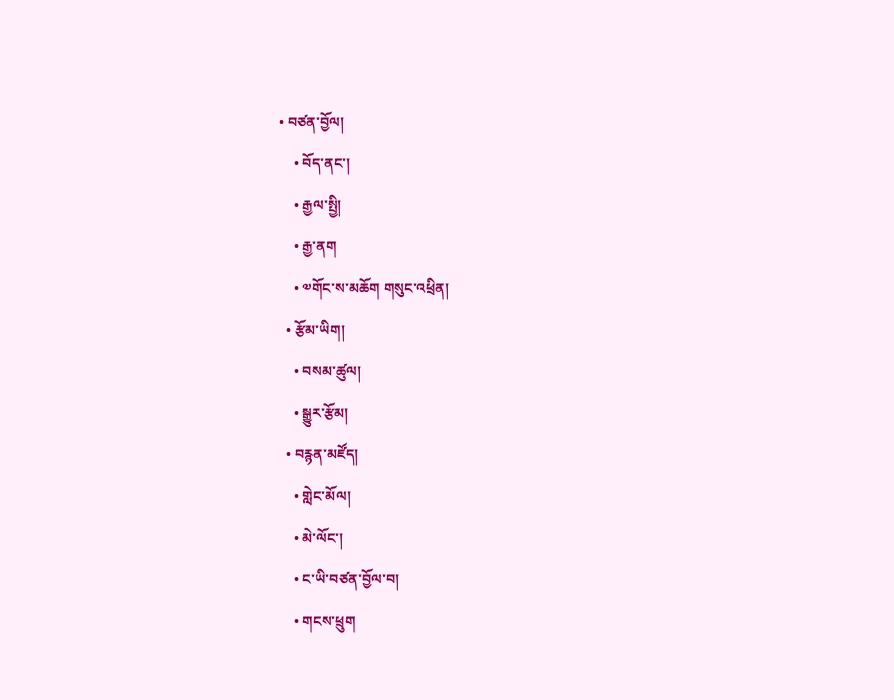• བཙན་བྱོལ།
    • བོད་ནང་།
    • རྒྱལ་སྤྱི།
    • རྒྱ་ནག
    • ༧གོང་ས་མཆོག གསུང་འཕྲིན།
  • རྩོམ་ཡིག།
    • བསམ་ཚུལ།
    • སྒྱུར་རྩོམ།
  • བརྙན་མཛོད།
    • གླེང་མོལ།
    • མེ་ལོང་།
    • ང་ཡི་བཙན་བྱོལ་བ།
    • གངས་ཕྲུག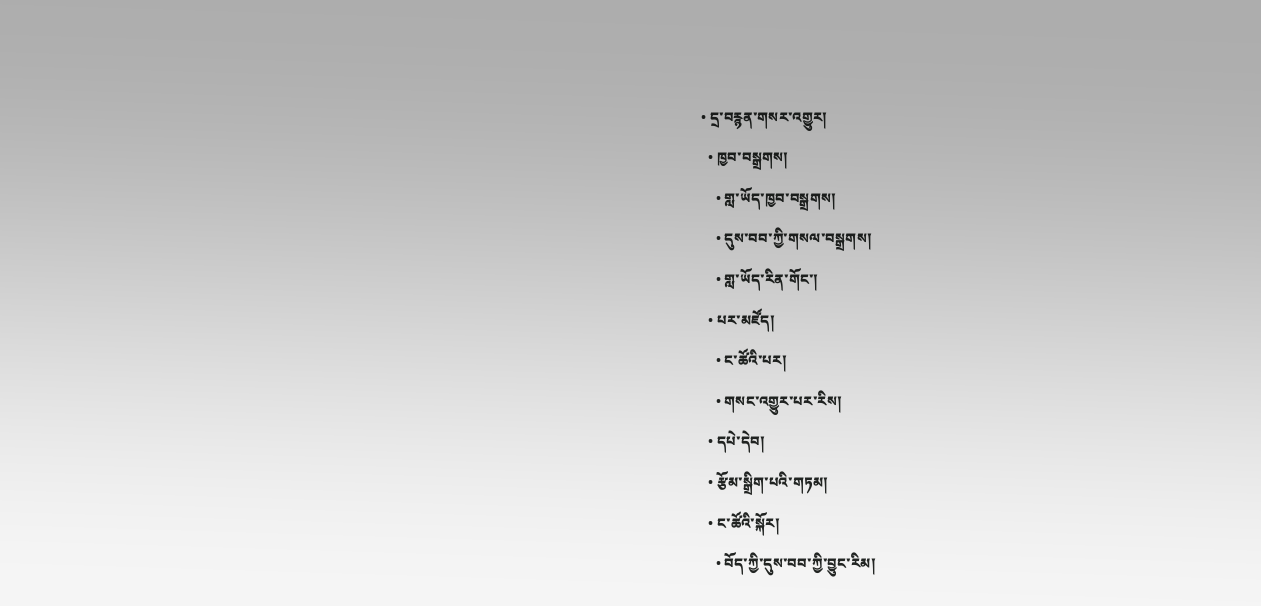• དྲ་བརྙན་གསར་འགྱུར།
  • ཁྱབ་བསྒྲགས།
    • གླ་ཡོད་ཁྱབ་བསྒྲགས།
    • དུས་བབ་ཀྱི་གསལ་བསྒྲགས།
    • གླ་ཡོད་རིན་གོང་།
  • པར་མཛོད།
    • ང་ཚོའི་པར།
    • གསང་འགྱུར་པར་རིས།
  • དཔེ་དེབ།
  • རྩོམ་སྒྲིག་པའི་གཏམ།
  • ང་ཚོའི་སྐོར།
    • བོད་ཀྱི་དུས་བབ་ཀྱི་བྱུང་རིམ།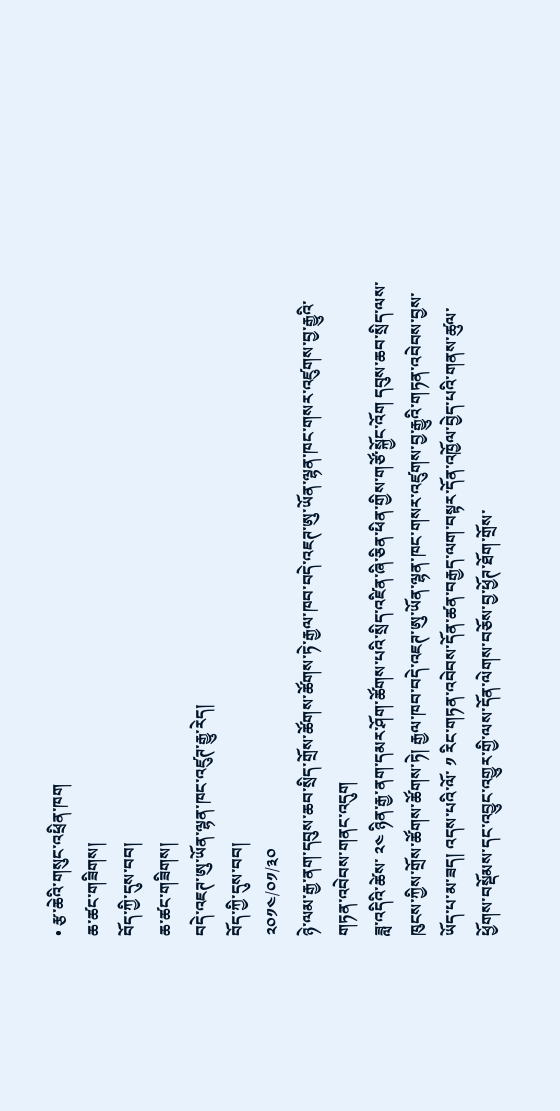• རྩ་ཆེའི་གསུང་འཕྲིན་ཁག
ཆ་ཚང་གཟིགས།
བོད་ཀྱི་དུས་བབ།
ཆ་ཚང་གཟིགས།
བདེ་འཇཊ་ཨུ་ཡོན་ལྷན་ཁང་འཛུཊ་རྒྱུ་རེད།
བོད་ཀྱི་དུས་བབ།
༢༠༡༤/༠༡/༣༠
ཉེ་ལམ་རྒྱ་ནག་དབུས་ཆབ་སྲིད་གྲོས་ཚོགས་ཚོགས་ཏེ་རྒྱལ་ཁབ་བདེ་འཇཊ་ཨུ་ཡོན་ལྷན་ཁང་གསར་འཛུགས་བྱ་རྒྱུའི་གཏན་འབེབས་གནང་འདུག
ཟླ་འདིའི་ཚེས་ ༢༤ ཉིན་རྒྱ་ནག་དམར་ཤོག་ཚོགས་པའི་སྲིད་འཛིན་ཞི་ཅིན་ཕིན་གྱིས་གཙོ་སྐྱོང་འོག དབུས་ཆབ་སྲིད་ལས་ཁུངས་ཀྱིས་གྲོས་ཚོགས་ཚོགས་ཏེ། རྒྱལ་ཁབ་བདེ་འཇཊ་ཨུ་ཡོན་ལྷན་ཁང་གསར་འཛུགས་བྱ་རྒྱུའི་གཏན་འབེབས་བྱས་ཡོད་པ་མ་ཟད། འདས་པའི་ལོ་ ༡ རིང་གཏན་འབེབས་དོན་ཚན་བརྒྱད་ལག་བསྟར་དོན་འཁྱོལ་བྱེད་པའི་གནས་ཚུལ་ཕྱོགས་བསྡོམས་དང་འབྱུང་འགྱུར་གྱི་ལས་དོན་ལེགས་བཅོས་བྱ་ཕྱོཊ་ཐོག་གྲོས་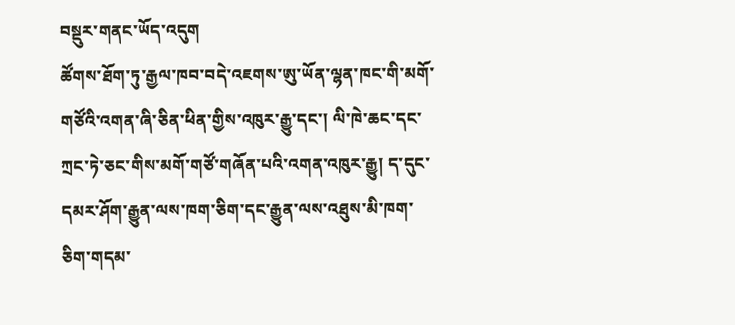བསྡུར་གནང་ཡོད་འདུག
ཚོགས་ཐོག་ཏུ་རྒྱལ་ཁབ་བདེ་འཇགས་ཨུ་ཡོན་ལྷན་ཁང་གི་མགོ་གཙོའི་འགན་ཞི་ཅིན་ཕིན་གྱིས་འཁུར་རྒྱུ་དང་། ལི་ཁེ་ཆང་དང་ཀྲང་ཏེ་ཅང་གིས་མགོ་གཙོ་གཞོན་པའི་འགན་འཁུར་རྒྱུ། ད་དུང་དམར་ཤོག་རྒྱུན་ལས་ཁག་ཅིག་དང་རྒྱུན་ལས་འཐུས་མི་ཁག་ཅིག་གདམ་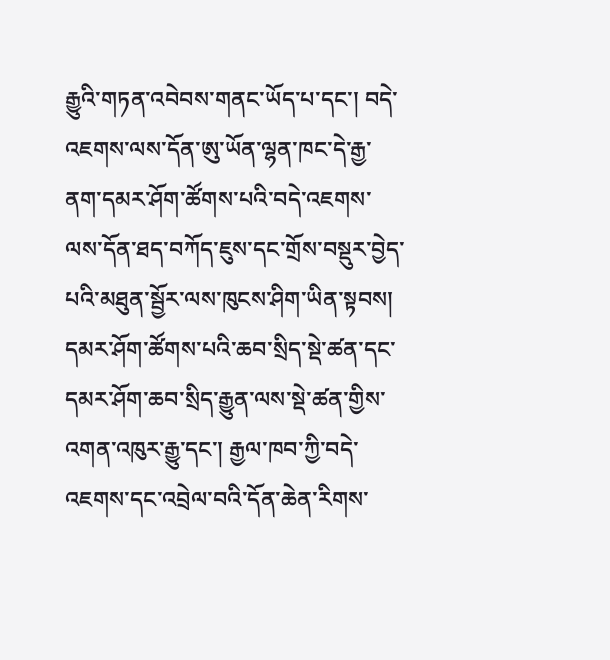རྒྱུའི་གཏན་འབེབས་གནང་ཡོད་པ་དང་། བདེ་འཇགས་ལས་དོན་ཨུ་ཡོན་ལྷན་ཁང་དེ་རྒྱ་ནག་དམར་ཤོག་ཚོགས་པའི་བདེ་འཇགས་ལས་དོན་ཐད་བཀོད་ཇུས་དང་གྲོས་བསྡུར་བྱེད་པའི་མཐུན་སྦྱོར་ལས་ཁུངས་ཤིག་ཡིན་སྟབས། དམར་ཤོག་ཚོགས་པའི་ཆབ་སྲིད་སྡེ་ཚན་དང་དམར་ཤོག་ཆབ་སྲིད་རྒྱུན་ལས་སྡེ་ཚན་གྱིས་འགན་འཁུར་རྒྱུ་དང་། རྒྱལ་ཁབ་ཀྱི་བདེ་འཇགས་དང་འབྲེལ་བའི་དོན་ཆེན་རིགས་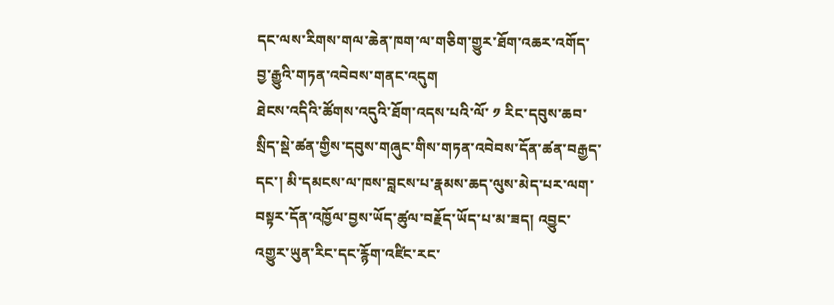དང་ལས་རིགས་གལ་ཆེན་ཁག་ལ་གཅིག་གྱུར་ཐོག་འཆར་འགོད་བྱ་རྒྱུའི་གཏན་འབེབས་གནང་འདུག
ཐེངས་འདིའི་ཚོགས་འདུའི་ཐོག་འདས་པའི་ལོ་ ༡ རིང་དབུས་ཆབ་སྲིད་སྡེ་ཚན་གྱིས་དབུས་གཞུང་གིས་གཏན་འབེབས་དོན་ཚན་བརྒྱད་དང་། མི་དམངས་ལ་ཁས་བླངས་པ་རྣམས་ཆད་ལུས་མེད་པར་ལག་བསྟར་དོན་འཁྱོལ་བྱས་ཡོད་ཚུལ་བརྗོད་ཡོད་པ་མ་ཟད། འབྱུང་འགྱུར་ཡུན་རིང་དང་རྙོག་འཛིང་རང་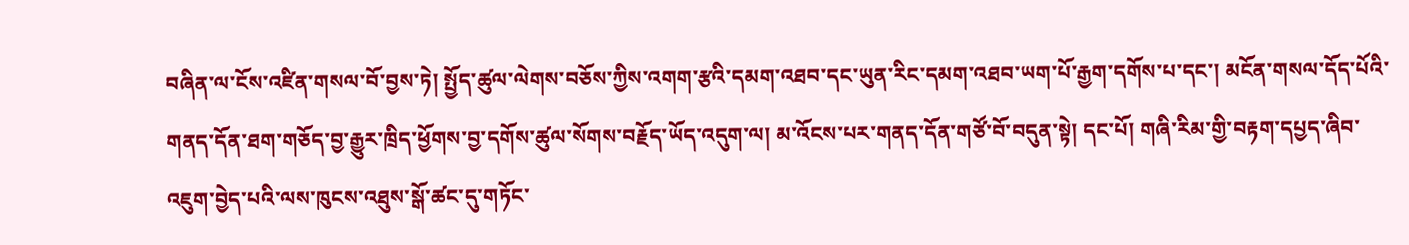བཞིན་ལ་ངོས་འཛིན་གསལ་བོ་བྱས་ཏེ། སྤྱོད་ཚུལ་ལེགས་བཅོས་ཀྱིས་འགག་རྩའི་དམག་འཐབ་དང་ཡུན་རིང་དམག་འཐབ་ཡག་པོ་རྒྱག་དགོས་པ་དང་། མངོན་གསལ་དོད་པོའི་གནད་དོན་ཐག་གཅོད་བྱ་རྒྱུར་ཁྲིད་ཕྱོགས་བྱ་དགོས་ཚུལ་སོགས་བརྗོད་ཡོད་འདུག་ལ། མ་འོངས་པར་གནད་དོན་གཙོ་བོ་བདུན་སྟེ། དང་པོ། གཞི་རིམ་གྱི་བརྟག་དཔྱད་ཞིབ་འཇུག་བྱེད་པའི་ལས་ཁུངས་འཐུས་སྒོ་ཚང་དུ་གཏོང་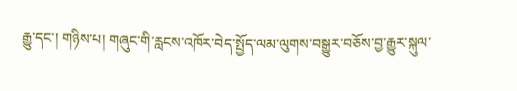རྒྱུ་དང་། གཉིས་པ། གཞུང་གི་རླངས་འཁོར་བེད་སྤྱོད་ལམ་ལུགས་བསྒྱུར་བཅོས་བྱ་རྒྱུར་སྐུལ་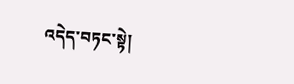འདེད་བཏང་སྟེ།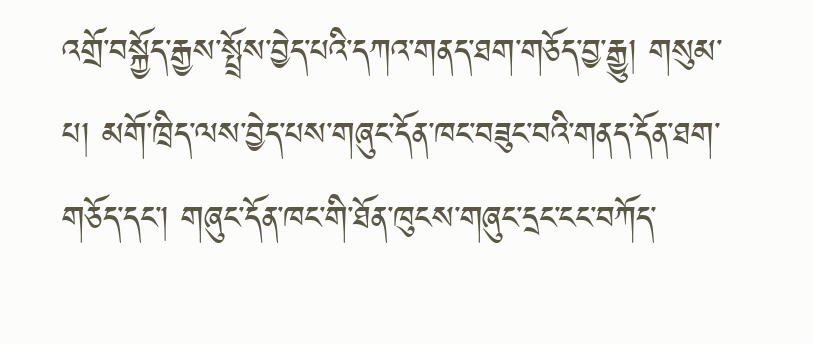འགྲོ་བསྐྱོད་རྒྱས་སྤྲོས་བྱེད་པའི་དཀའ་གནད་ཐག་གཅོད་བྱ་རྒྱུ། གསུམ་པ། མགོ་ཁྲིད་ལས་བྱེད་པས་གཞུང་དོན་ཁང་བཟུང་བའི་གནད་དོན་ཐག་གཅོད་དང་། གཞུང་དོན་ཁང་གི་ཐོན་ཁུངས་གཞུང་དྲང་ངང་བཀོད་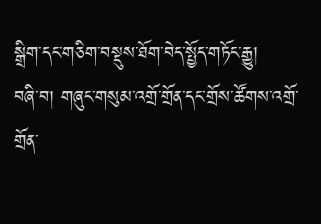སྒྲིག་དང་གཅིག་བསྡུས་ཐོག་བེད་སྤྱོད་གཏོང་རྒྱུ།
བཞི་བ། གཞུང་གསུམ་འགྲོ་གྲོན་དང་གྲོས་ཚོགས་འགྲོ་གྲོན་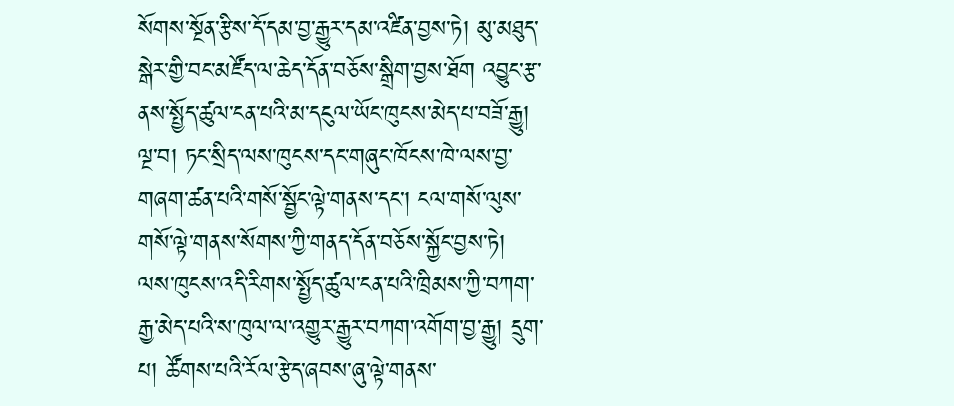སོགས་སྔོན་རྩིས་དོ་དམ་བྱ་རྒྱུར་དམ་འཛིན་བྱས་ཏེ། མུ་མཐུད་སྒེར་གྱི་བང་མཛོད་ལ་ཆེད་དོན་བཅོས་སྒྲིག་བྱས་ཐོག འབྱུང་རྩ་ནས་སྤྱོད་ཚུལ་ངན་པའི་མ་དངུལ་ཡོང་ཁུངས་མེད་པ་བཟོ་རྒྱུ། ལྔ་བ། ཏང་སྲིད་ལས་ཁུངས་དང་གཞུང་ཁོངས་ཁེ་ལས་བྱ་གཞག་ཚན་པའི་གསོ་སྦྱོང་ལྟེ་གནས་དང་། ངལ་གསོ་ལུས་གསོ་ལྟེ་གནས་སོགས་ཀྱི་གནད་དོན་བཅོས་སྐྱོང་བྱས་ཏེ། ལས་ཁུངས་འདི་རིགས་སྤྱོད་ཚུལ་ངན་པའི་ཁྲིམས་ཀྱི་བཀག་རྒྱ་མེད་པའི་ས་ཁུལ་ལ་འགྱུར་རྒྱུར་བཀག་འགོག་བྱ་རྒྱུ། དྲུག་པ། ཚོགས་པའི་རོལ་རྩེད་ཞབས་ཞུ་ལྟེ་གནས་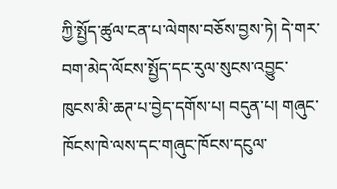ཀྱི་སྤྱོད་ཚུལ་ངན་པ་ལེགས་བཅོས་བྱས་ཏེ། དེ་གར་བག་མེད་ལོངས་སྤྱོད་དང་རུལ་སུངས་འབྱུང་ཁུངས་མི་ཆཊ་པ་བྱེད་དགོས་པ། བདུན་པ། གཞུང་ཁོངས་ཁེ་ལས་དང་གཞུང་ཁོངས་དངུལ་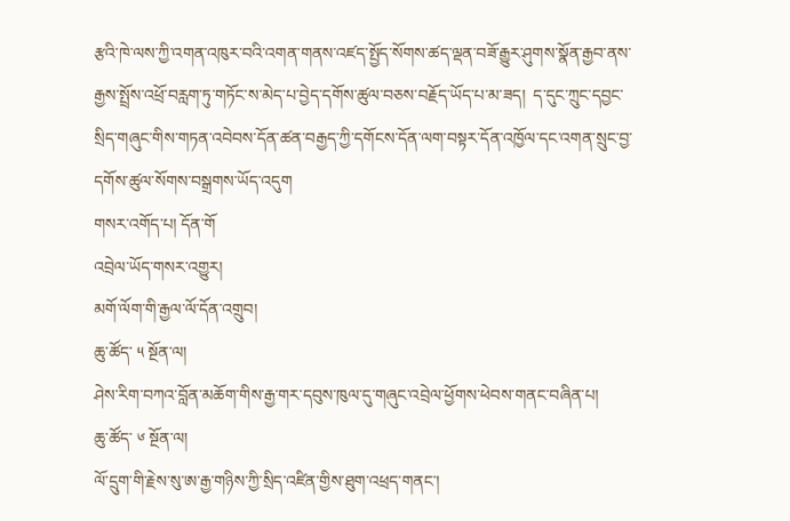རྩའི་ཁེ་ལས་ཀྱི་འགན་འཁུར་བའི་འགན་གནས་འཛད་སྤྱོད་སོགས་ཚད་ལྡན་བཟོ་རྒྱུར་ཤུགས་སྣོན་རྒྱབ་ནས་རྒྱས་སྤྲོས་འཕྲོ་བརླག་ཏུ་གཏོང་ས་མེད་པ་བྱེད་དགོས་ཚུལ་བཅས་བརྗོད་ཡོད་པ་མ་ཟད།  ད་དུང་ཀྲུང་དབྱང་སྲིད་གཞུང་གིས་གཏན་འབེབས་དོན་ཚན་བརྒྱད་ཀྱི་དགོངས་དོན་ལག་བསྟར་དོན་འཁྱོལ་དང་འགན་སྲུང་བྱ་དགོས་ཚུལ་སོགས་བསྒྲགས་ཡོད་འདུག
གསར་འགོད་པ། དོན་གོ
འབྲེལ་ཡོད་གསར་འགྱུར།
མགོ་ལོག་གི་རྒྱལ་ལོ་དོན་འགྲུབ།
ཆུ་ཚོད་ ༥ སྔོན་ལ།
ཤེས་རིག་བཀའ་བློན་མཆོག་གིས་རྒྱ་གར་དབུས་ཁུལ་དུ་གཞུང་འབྲེལ་ཕྱོགས་ཕེབས་གནང་བཞིན་པ།
ཆུ་ཚོད་ ༦ སྔོན་ལ།
ལོ་དྲུག་གི་རྗེས་སུ་ཨ་རྒྱ་གཉིས་ཀྱི་སྲིད་འཛིན་གྱིས་ཐུག་འཕྲད་གནང་།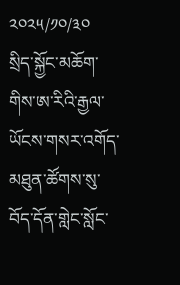༢༠༢༥/༡༠/༣༠
སྲིད་སྐྱོང་མཆོག་གིས་ཨ་རིའི་རྒྱལ་ཡོངས་གསར་འགོད་མཐུན་ཚོགས་སུ་བོད་དོན་གླེང་སློང་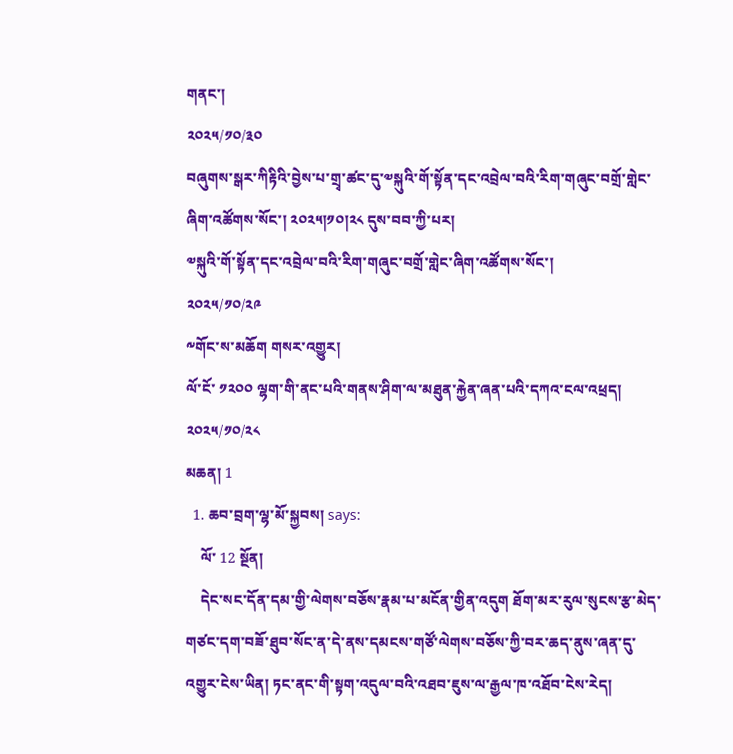གནང་།
༢༠༢༥/༡༠/༣༠
བཞུགས་སྒར་ཀིརྟིའི་བྱེས་པ་གྲྭ་ཚང་དུ་༧སྐུའི་གོ་སྟོན་དང་འབྲེལ་བའི་རིག་གཞུང་བགྲོ་གླེང་ཞིག་འཚོགས་སོང་། ༢༠༢༥།༡༠།༢༨ དུས་བབ་ཀྱི་པར།
༧སྐུའི་གོ་སྟོན་དང་འབྲེལ་བའི་རིག་གཞུང་བགྲོ་གླེང་ཞིག་འཚོགས་སོང་།
༢༠༢༥/༡༠/༢༩
༸གོང་ས་མཆོག གསར་འགྱུར།
ལོ་ངོ་ ༡༢༠༠ ལྷག་གི་ནང་པའི་གནས་ཤིག་ལ་མཐུན་རྐྱེན་ཞན་པའི་དཀའ་ངལ་འཕྲད།
༢༠༢༥/༡༠/༢༨
མཆན། 1
  1. ཆབ་བྲག་ལྷ་མོ་སྐྱབས། says:
    ལོ་ 12 སྔོན།
    དེང་སང་དོན་དམ་གྱི་ལེགས་བཅོས་རྣམ་པ་མངོན་གྱིན་འདུག ཐོག་མར་རུལ་སུངས་རྩ་མེད་གཙང་དག་བཟོ་ཐུབ་སོང་ན་དེ་ནས་དམངས་གཙོ་ལེགས་བཅོས་ཀྱི་བར་ཆད་ནུས་ཞན་དུ་འགྱུར་ངེས་ཡིན། ཏང་ནང་གི་སྟག་འདུལ་བའི་འཐབ་ཇུས་ལ་རྒྱལ་ཁ་འཐོབ་ངེས་རེད།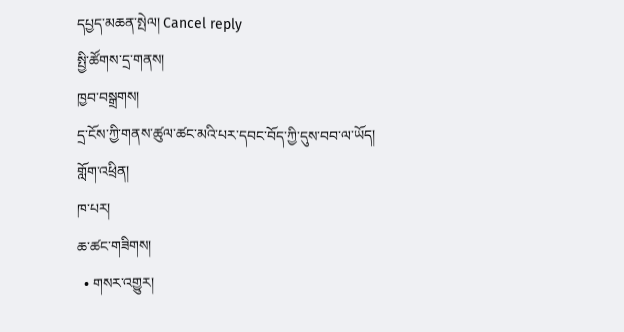དཔྱད་མཆན་སྤེལ། Cancel reply
སྤྱི་ཚོགས་དྲ་གནས།
ཁྱབ་བསྒྲགས།
དྲ་ངོས་ཀྱི་གནས་ཚུལ་ཚང་མའི་པར་དབང་བོད་ཀྱི་དུས་བབ་ལ་ཡོད།
གློག་འཕྲིན།
ཁ་པར།
ཆ་ཚང་གཟིགས།
  • གསར་འགྱུར།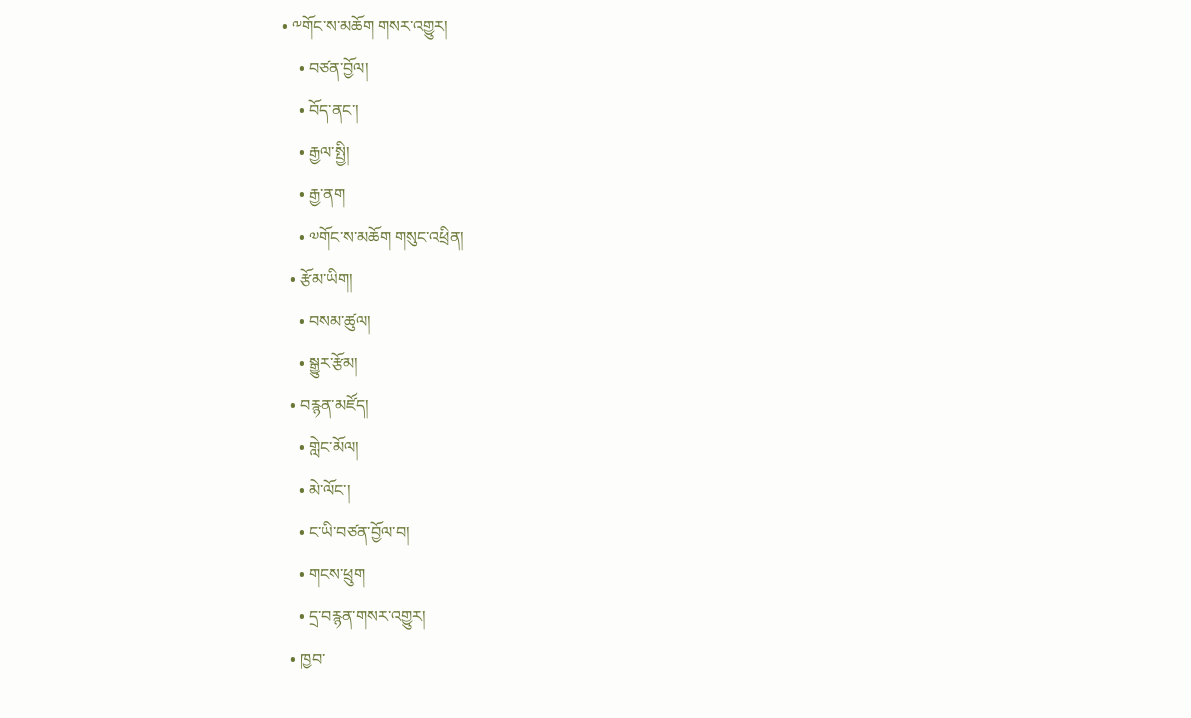• ༸གོང་ས་མཆོག གསར་འགྱུར།
    • བཙན་བྱོལ།
    • བོད་ནང་།
    • རྒྱལ་སྤྱི།
    • རྒྱ་ནག
    • ༧གོང་ས་མཆོག གསུང་འཕྲིན།
  • རྩོམ་ཡིག།
    • བསམ་ཚུལ།
    • སྒྱུར་རྩོམ།
  • བརྙན་མཛོད།
    • གླེང་མོལ།
    • མེ་ལོང་།
    • ང་ཡི་བཙན་བྱོལ་བ།
    • གངས་ཕྲུག
    • དྲ་བརྙན་གསར་འགྱུར།
  • ཁྱབ་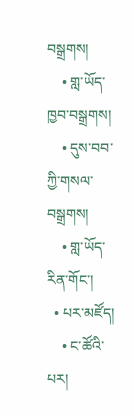བསྒྲགས།
    • གླ་ཡོད་ཁྱབ་བསྒྲགས།
    • དུས་བབ་ཀྱི་གསལ་བསྒྲགས།
    • གླ་ཡོད་རིན་གོང་།
  • པར་མཛོད།
    • ང་ཚོའི་པར།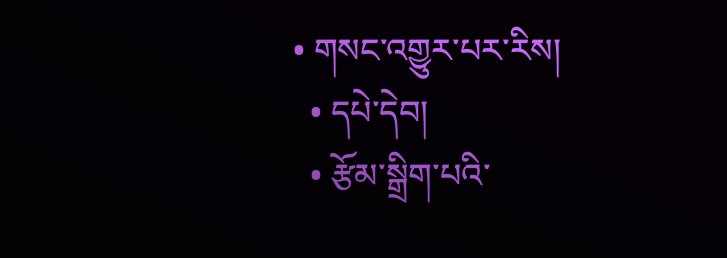• གསང་འགྱུར་པར་རིས།
  • དཔེ་དེབ།
  • རྩོམ་སྒྲིག་པའི་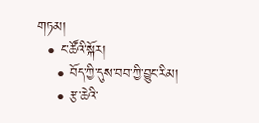གཏམ།
  • ང་ཚོའི་སྐོར།
    • བོད་ཀྱི་དུས་བབ་ཀྱི་བྱུང་རིམ།
    • རྩ་ཆེའི་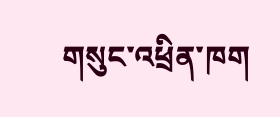གསུང་འཕྲིན་ཁག